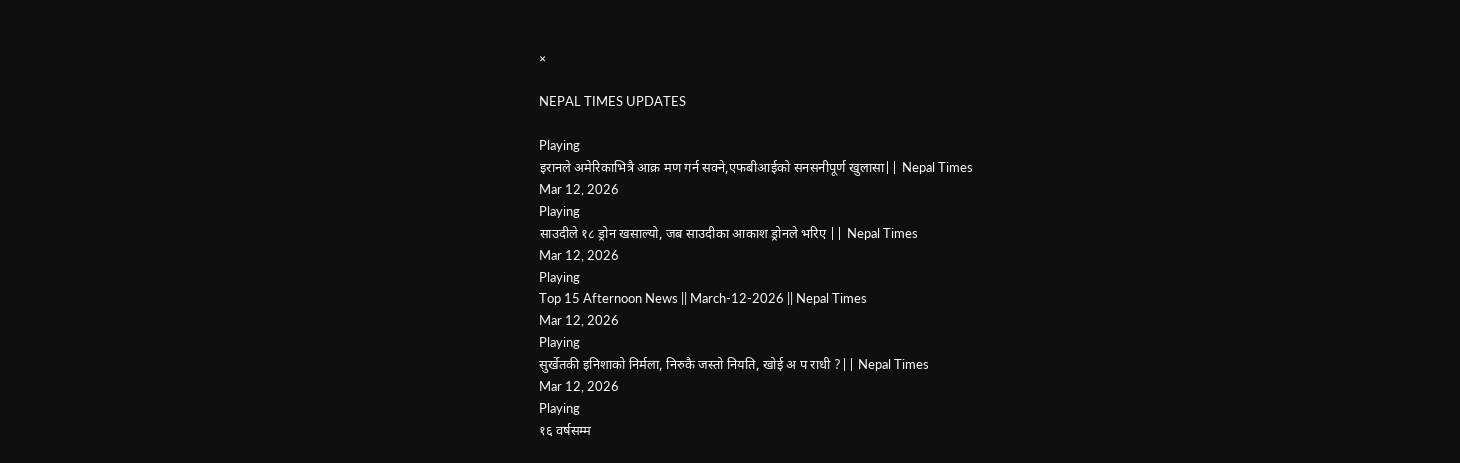×

NEPAL TIMES UPDATES

Playing
इरानले अमेरिकाभित्रै आक्र मण गर्न सक्ने,एफबीआईको सनसनीपूर्ण खुलासा|| Nepal Times
Mar 12, 2026
Playing
साउदीले १८ ड्रोन खसाल्यो, जब साउदीका आकाश ड्रोनले भरिए || Nepal Times
Mar 12, 2026
Playing
Top 15 Afternoon News || March-12-2026 || Nepal Times
Mar 12, 2026
Playing
सुर्खेतकी इनिशाको निर्मला, निरुकै जस्तो नियति, खोई अ प राधी ?|| Nepal Times
Mar 12, 2026
Playing
१६ वर्षसम्म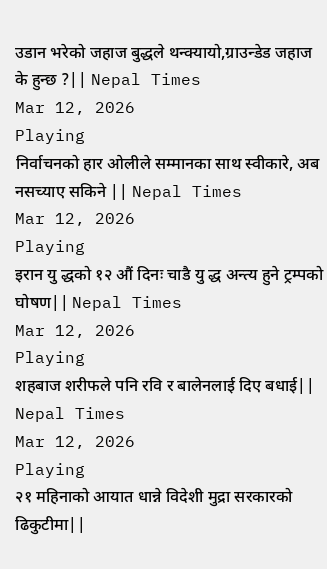उडान भरेको जहाज बुद्धले थन्क्यायो,ग्राउन्डेड जहाज के हुन्छ ?|| Nepal Times
Mar 12, 2026
Playing
निर्वाचनको हार ओलीले सम्मानका साथ स्वीकारे, अब नसच्याए सकिने || Nepal Times
Mar 12, 2026
Playing
इरान यु द्धको १२ औं दिनः चाडै यु द्ध अन्त्य हुने ट्रम्पको घोषण|| Nepal Times
Mar 12, 2026
Playing
शहबाज शरीफले पनि रवि र बालेनलाई दिए बधाई|| Nepal Times
Mar 12, 2026
Playing
२१ महिनाको आयात धान्ने विदेशी मुद्रा सरकारको ढिकुटीमा||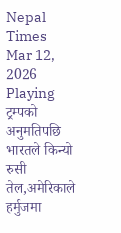Nepal Times
Mar 12, 2026
Playing
ट्रम्पको अनुमतिपछि भारतले किन्यो रुसी तेल,अमेरिकाले हर्मुजमा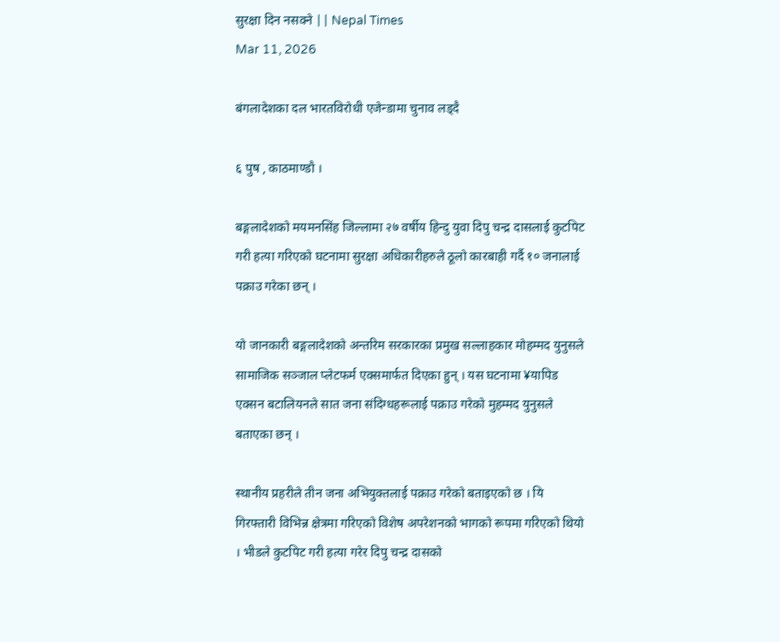सुरक्षा दिन नसक्ने || Nepal Times
Mar 11, 2026

बंगलादेशका दल भारतविरोधी एजेन्डामा चुनाव लड्दै

६ पुष , काठमाण्डौ ।

बङ्गलादेशको मयमनसिंह जिल्लामा २७ वर्षीय हिन्दु युवा दिपु चन्द्र दासलाई कुटपिट गरी हत्या गरिएको घटनामा सुरक्षा अधिकारीहरुले ठूलो कारबाही गर्दै १० जनालाई पक्राउ गरेका छन् ।

यो जानकारी बङ्गलादेशको अन्तरिम सरकारका प्रमुख सल्लाहकार मोहम्मद युनुसले सामाजिक सञ्जाल प्लेटफर्म एक्समार्फत दिएका हुन् । यस घटनामा ¥यापिड एक्सन बटालियनले सात जना संदिग्धहरूलाई पक्राउ गरेको मुहम्मद युनुसले बताएका छन् ।

स्थानीय प्रहरीले तीन जना अभियुक्तलाई पक्राउ गरेको बताइएको छ । यि गिरफ्तारी विभिन्न क्षेत्रमा गरिएको विशेष अपरेशनको भागको रूपमा गरिएको थियो । भीडले कुटपिट गरी हत्या गरेर दिपु चन्द्र दासको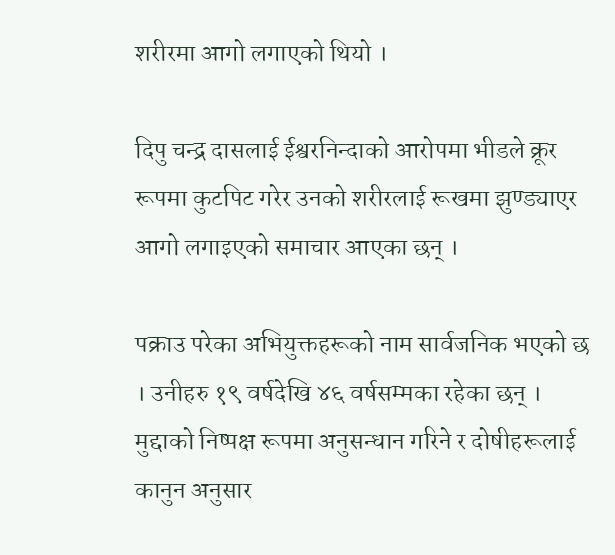शरीरमा आगो लगाएको थियो ।

दिपु चन्द्र दासलाई ईश्वरनिन्दाको आरोपमा भीडले क्रूर रूपमा कुटपिट गरेर उनको शरीरलाई रूखमा झुण्ड्याएर आगो लगाइएको समाचार आएका छन् ।

पक्राउ परेका अभियुक्तहरूको नाम सार्वजनिक भएको छ । उनीहरु १९ वर्षदेखि ४६ वर्षसम्मका रहेका छन् । मुद्दाको निष्पक्ष रूपमा अनुसन्धान गरिने र दोषीहरूलाई कानुन अनुसार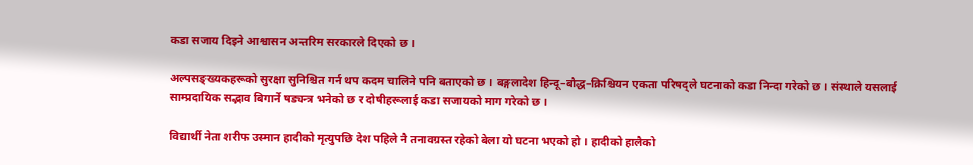कडा सजाय दिइने आश्वासन अन्तरिम सरकारले दिएको छ ।

अल्पसङ्ख्यकहरूको सुरक्षा सुनिश्चित गर्न थप कदम चालिने पनि बताएको छ । बङ्गलादेश हिन्दू–बौद्ध–क्रिश्चियन एकता परिषद्ले घटनाको कडा निन्दा गरेको छ । संस्थाले यसलाई साम्प्रदायिक सद्भाव बिगार्ने षड्यन्त्र भनेको छ र दोषीहरूलाई कडा सजायको माग गरेको छ ।

विद्यार्थी नेता शरीफ उस्मान हादीको मृत्युपछि देश पहिले नै तनावग्रस्त रहेको बेला यो घटना भएको हो । हादीको हालैको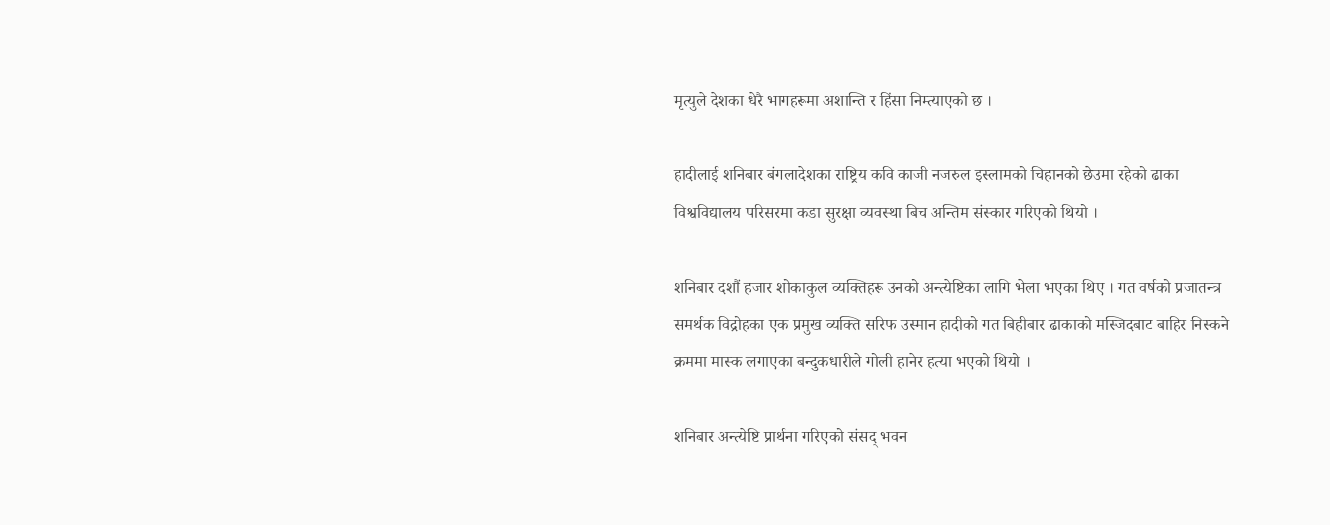मृत्युले देशका धेरै भागहरूमा अशान्ति र हिंसा निम्त्याएको छ ।

हादीलाई शनिबार बंगलादेशका राष्ट्रिय कवि काजी नजरुल इस्लामको चिहानको छेउमा रहेको ढाका विश्वविद्यालय परिसरमा कडा सुरक्षा व्यवस्था बिच अन्तिम संस्कार गरिएको थियो ।

शनिबार दशौं हजार शोकाकुल व्यक्तिहरू उनको अन्त्येष्टिका लागि भेला भएका थिए । गत वर्षको प्रजातन्त्र समर्थक विद्रोहका एक प्रमुख व्यक्ति सरिफ उस्मान हादीको गत बिहीबार ढाकाको मस्जिदबाट बाहिर निस्कने क्रममा मास्क लगाएका बन्दुकधारीले गोली हानेर हत्या भएको थियो ।

शनिबार अन्त्येष्टि प्रार्थना गरिएको संसद् भवन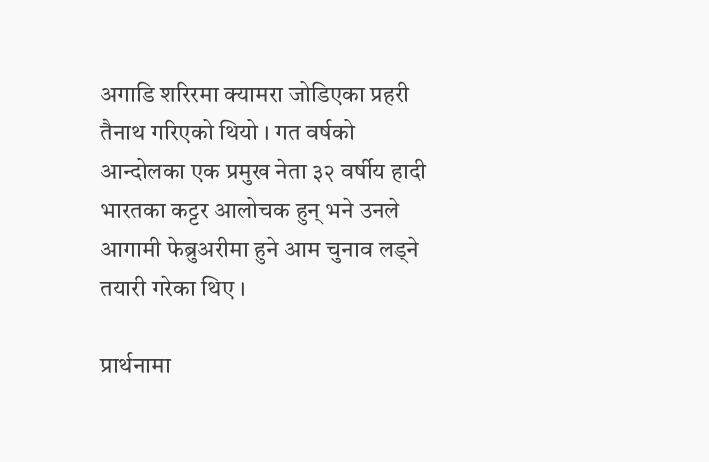अगाडि शरिरमा क्यामरा जोडिएका प्रहरी तैनाथ गरिएको थियो । गत वर्षको आन्दोलका एक प्रमुख नेता ३२ वर्षीय हादी भारतका कट्टर आलोचक हुन् भने उनले आगामी फेब्रुअरीमा हुने आम चुनाव लड्ने तयारी गरेका थिए ।

प्रार्थनामा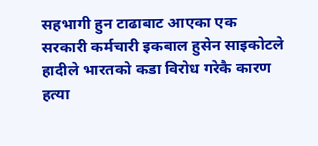सहभागी हुन टाढाबाट आएका एक सरकारी कर्मचारी इकबाल हुसेन साइकोटले हादीले भारतको कडा विरोध गरेकै कारण हत्या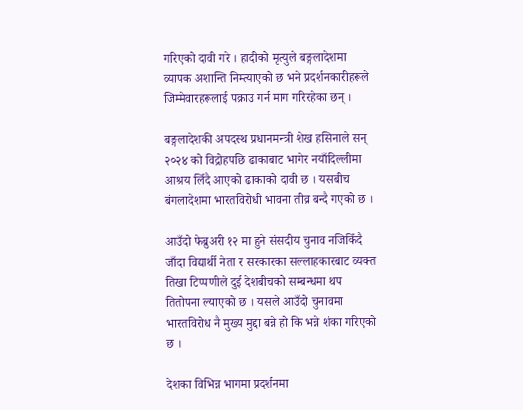गरिएको दावी गरे । हादीको मृत्युले बङ्गलादेशमा व्यापक अशान्ति निम्त्याएको छ भने प्रदर्शनकारीहरूले जिम्मेवारहरूलाई पक्राउ गर्न माग गरिरहेका छन् ।

बङ्गलादेशकी अपदस्थ प्रधानमन्त्री शेख हसिनाले सन् २०२४ को विद्रोहपछि ढाकाबाट भागेर नयाँदिल्लीमा आश्रय लिँदै आएको ढाकाको दावी छ । यसबीच बंगलादेशमा भारतविरोधी भावना तीव्र बन्दै गएको छ ।

आउँदो फेब्रुअरी १२ मा हुने संसदीय चुनाव नजिकिँदै जाँदा विद्यार्थी नेता र सरकारका सल्लाहकारबाट व्यक्त तिखा टिप्पणीले दुई देशबीचको सम्बन्धमा थप तितोपना ल्याएको छ । यसले आउँदो चुनावमा भारतविरोध नै मुख्य मुद्दा बन्ने हो कि भन्ने शंका गरिएको छ ।

देशका विभिन्न भागमा प्रदर्शनमा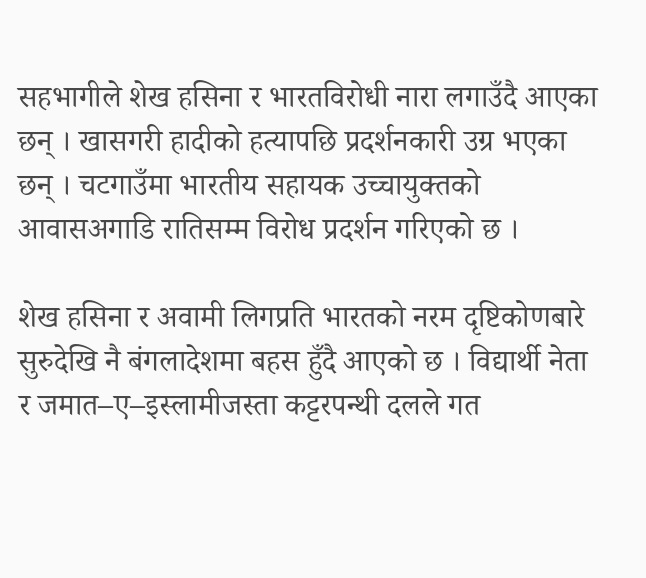सहभागीले शेख हसिना र भारतविरोधी नारा लगाउँदै आएका छन् । खासगरी हादीको हत्यापछि प्रदर्शनकारी उग्र भएका छन् । चटगाउँमा भारतीय सहायक उच्चायुक्तको आवासअगाडि रातिसम्म विरोध प्रदर्शन गरिएको छ ।

शेख हसिना र अवामी लिगप्रति भारतको नरम दृष्टिकोणबारे सुरुदेखि नै बंगलादेशमा बहस हुँदै आएको छ । विद्यार्थी नेता र जमात–ए–इस्लामीजस्ता कट्टरपन्थी दलले गत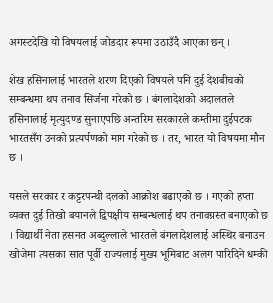अगस्टदेखि यो विषयलाई जोडदार रूपमा उठाउँदै आएका छन् ।

शेख हसिनालाई भारतले शरण दिएको विषयले पनि दुई देशबीचको सम्बन्धमा थप तनाव सिर्जना गरेको छ । बंगलादेशको अदालतले हसिनालाई मृत्युदण्ड सुनाएपछि अन्तरिम सरकारले कम्तीमा दुईपटक भारतसँग उनको प्रत्यर्पणको माग गरेको छ । तर, भारत यो विषयमा मौन छ ।

यसले सरकार र कट्टरपन्थी दलको आक्रोश बढाएको छ । गएको हप्ता व्यक्त दुई तिखो बयानले द्विपक्षीय सम्बन्धलाई थप तनावग्रस्त बनाएको छ । विद्यार्थी नेता हसनत अब्दुल्लाले भारतले बंगलादेशलाई अस्थिर बनाउन खोजेमा त्यसका सात पूर्वी राज्यलाई मुख्य भूमिबाट अलग पारिदिने धम्की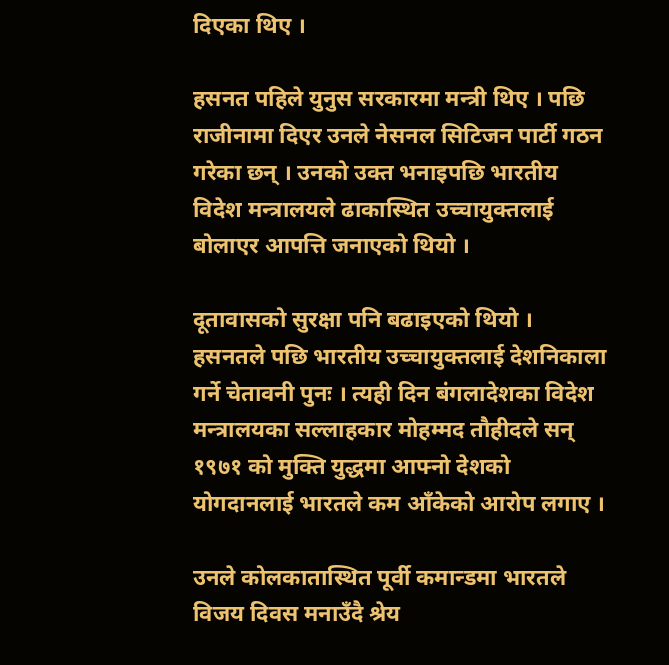दिएका थिए ।

हसनत पहिले युनुस सरकारमा मन्त्री थिए । पछि राजीनामा दिएर उनले नेसनल सिटिजन पार्टी गठन गरेका छन् । उनको उक्त भनाइपछि भारतीय विदेश मन्त्रालयले ढाकास्थित उच्चायुक्तलाई बोलाएर आपत्ति जनाएको थियो ।

दूतावासको सुरक्षा पनि बढाइएको थियो । हसनतले पछि भारतीय उच्चायुक्तलाई देशनिकाला गर्ने चेतावनी पुनः । त्यही दिन बंगलादेशका विदेश मन्त्रालयका सल्लाहकार मोहम्मद तौहीदले सन् १९७१ को मुक्ति युद्धमा आफ्नो देशको योगदानलाई भारतले कम आँकेको आरोप लगाए ।

उनले कोलकातास्थित पूर्वी कमान्डमा भारतले विजय दिवस मनाउँदै श्रेय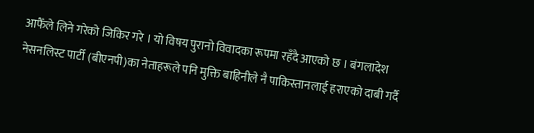आफैँले लिने गरेको जिकिर गरे । यो विषय पुरानो विवादका रूपमा रहँदै आएको छ । बंगलादेश नेसनलिस्ट पार्टी (बीएनपी)का नेताहरूले पनि मुक्ति बाहिनीले नै पाकिस्तानलाई हराएको दाबी गर्दै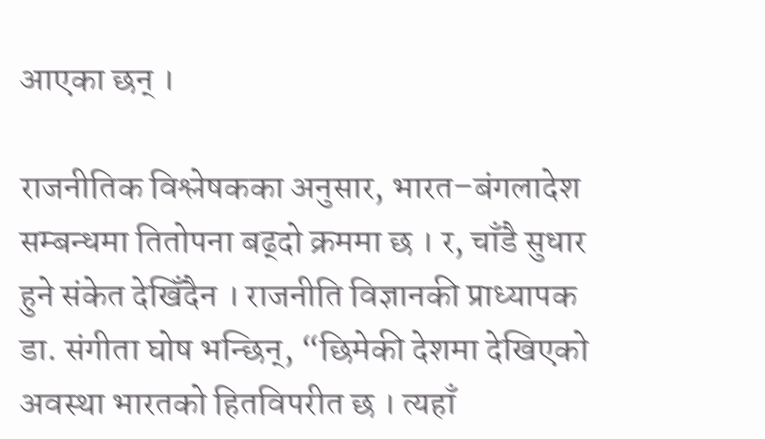आएका छन् ।

राजनीतिक विश्लेषकका अनुसार, भारत–बंगलादेश सम्बन्धमा तितोपना बढ्दो क्रममा छ । र, चाँडै सुधार हुने संकेत देखिँदैन । राजनीति विज्ञानकी प्राध्यापक डा. संगीता घोष भन्छिन्, “छिमेकी देशमा देखिएको अवस्था भारतको हितविपरीत छ । त्यहाँ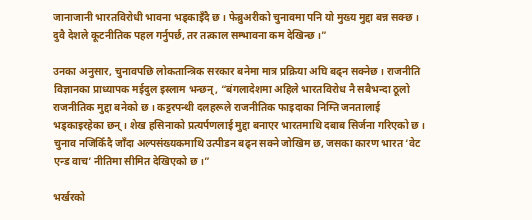जानाजानी भारतविरोधी भावना भड्काइँदै छ । फेब्रुअरीको चुनावमा पनि यो मुख्य मुद्दा बन्न सक्छ । दुवै देशले कूटनीतिक पहल गर्नुपर्छ, तर तत्काल सम्भावना कम देखिन्छ ।”

उनका अनुसार, चुनावपछि लोकतान्त्रिक सरकार बनेमा मात्र प्रक्रिया अघि बढ्न सक्नेछ । राजनीति विज्ञानका प्राध्यापक मईदुल इस्लाम भन्छन्, “बंगलादेशमा अहिले भारतविरोध नै सबैभन्दा ठूलो राजनीतिक मुद्दा बनेको छ । कट्टरपन्थी दलहरूले राजनीतिक फाइदाका निम्ति जनतालाई भड्काइरहेका छन् । शेख हसिनाको प्रत्यर्पणलाई मुद्दा बनाएर भारतमाथि दबाब सिर्जना गरिएको छ । चुनाव नजिकिँदै जाँदा अल्पसंख्यकमाथि उत्पीडन बढ्न सक्ने जोखिम छ, जसका कारण भारत ‘वेट एन्ड वाच’ नीतिमा सीमित देखिएको छ ।”

भर्खरको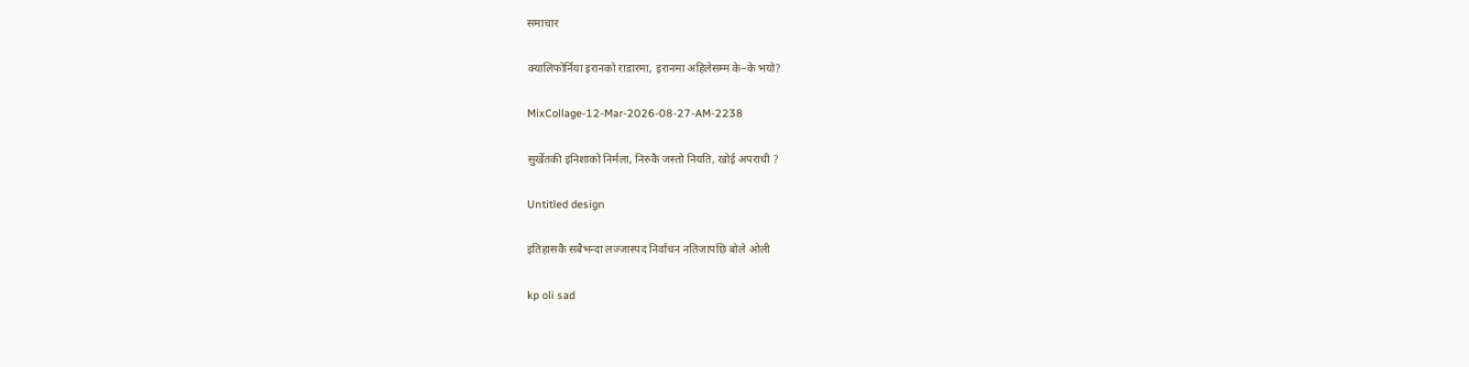समाचार

क्यालिफोर्निया इरानको राडारमा, इरानमा अहिलेसम्म के–के भयो?

MixCollage-12-Mar-2026-08-27-AM-2238

सुर्खेतकी इनिशाको निर्मला, निरुकै जस्तो नियति, खोई अपराधी ?

Untitled design

इतिहासकै सबैभन्दा लज्जास्पद निर्वाचन नतिजापछि बोले ओली

kp oli sad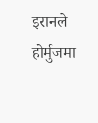इरानले होर्मुजमा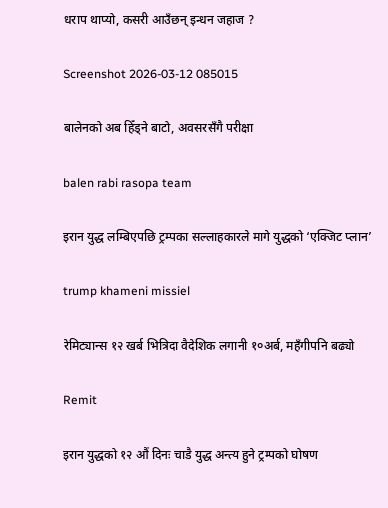धराप थाप्यो, कसरी आउँछन् इन्धन जहाज ?

Screenshot 2026-03-12 085015

बालेनको अब हिँड्ने बाटो, अवसरसँगै परीक्षा

balen rabi rasopa team

इरान युद्ध लम्बिएपछि ट्रम्पका सल्लाहकारले मागे युद्धको ‘एक्जिट प्लान’

trump khameni missiel

रेमिट्यान्स १२ खर्ब भित्रिदा वैदेशिक लगानी १०अर्ब, महँगीपनि बढ्यो

Remit

इरान युद्धको १२ औं दिनः चाडै युद्ध अन्त्य हुने ट्रम्पको घोषण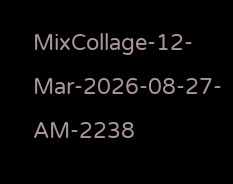MixCollage-12-Mar-2026-08-27-AM-2238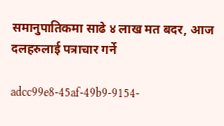समानुपातिकमा साढे ४ लाख मत बदर, आज दलहरुलाई पत्राचार गर्ने

adcc99e8-45af-49b9-9154-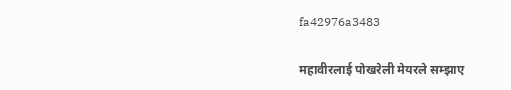fa42976a3483

महावीरलाई पोखरेली मेयरले सम्झाए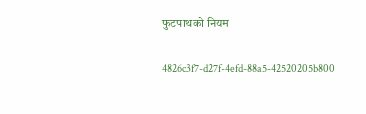फुटपाथको नियम

4826c3f7-d27f-4efd-88a5-42520205b800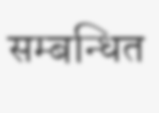सम्बन्धित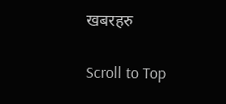खबरहरु

Scroll to Top